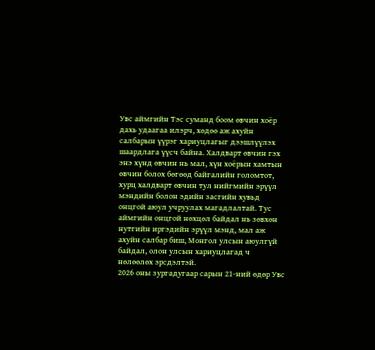Увс аймгийн Тэс суманд боом өвчин хоёр дахь удаагаа илэрч, хөдөө аж ахуйн салбарын үүрэг хариуцлагыг дээшлүүлэх шаардлага үүсч байна. Халдварт өвчин гэх энэ хүнд өвчин нь мал, хүн хоёрын хамтын өвчин болох бөгөөд байгалийн голомтот, хурц халдварт өвчин тул нийгмийн эрүүл мэндийн болон эдийн засгийн хувьд онцгой аюул учруулах магадлалтай. Тус аймгийн онцгой нөхцөл байдал нь зөвхөн нутгийн иргэдийн эрүүл мэнд, мал аж ахуйн салбар биш, Монгол улсын аюулгүй байдал, олон улсын хариуцлагад ч нөлөөлөх эрсдэлтэй.
2026 оны зургадугаар сарын 21-ний өдөр Увс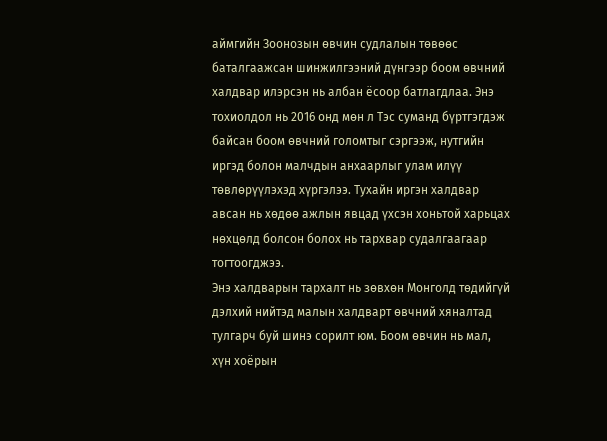аймгийн Зоонозын өвчин судлалын төвөөс баталгаажсан шинжилгээний дүнгээр боом өвчний халдвар илэрсэн нь албан ёсоор батлагдлаа. Энэ тохиолдол нь 2016 онд мөн л Тэс суманд бүртгэгдэж байсан боом өвчний голомтыг сэргээж, нутгийн иргэд болон малчдын анхаарлыг улам илүү төвлөрүүлэхэд хүргэлээ. Тухайн иргэн халдвар авсан нь хөдөө ажлын явцад үхсэн хоньтой харьцах нөхцөлд болсон болох нь тархвар судалгаагаар тогтоогджээ.
Энэ халдварын тархалт нь зөвхөн Монголд төдийгүй дэлхий нийтэд малын халдварт өвчний хяналтад тулгарч буй шинэ сорилт юм. Боом өвчин нь мал, хүн хоёрын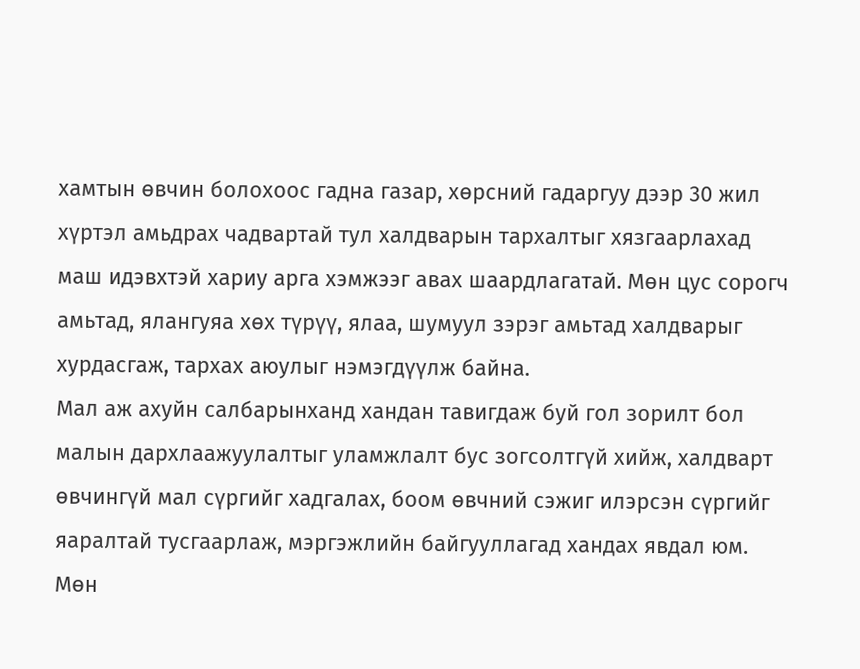хамтын өвчин болохоос гадна газар, хөрсний гадаргуу дээр 30 жил хүртэл амьдрах чадвартай тул халдварын тархалтыг хязгаарлахад маш идэвхтэй хариу арга хэмжээг авах шаардлагатай. Мөн цус сорогч амьтад, ялангуяа хөх түрүү, ялаа, шумуул зэрэг амьтад халдварыг хурдасгаж, тархах аюулыг нэмэгдүүлж байна.
Мал аж ахуйн салбарынханд хандан тавигдаж буй гол зорилт бол малын дархлаажуулалтыг уламжлалт бус зогсолтгүй хийж, халдварт өвчингүй мал сүргийг хадгалах, боом өвчний сэжиг илэрсэн сүргийг яаралтай тусгаарлаж, мэргэжлийн байгууллагад хандах явдал юм. Мөн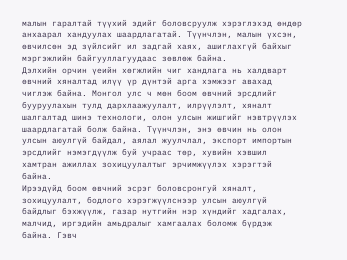малын гаралтай түүхий эдийг боловсруулж хэрэглэхэд өндөр анхаарал хандуулах шаардлагатай. Түүнчлэн, малын үхсэн, өвчилсөн эд зүйлсийг ил задгай хаях, ашиглахгүй байхыг мэргэжлийн байгууллагуудаас зөвлөж байна.
Дэлхийн орчин үеийн хөгжлийн чиг хандлага нь халдварт өвчний хяналтад илүү үр дүнтэй арга хэмжээг авахад чиглэж байна. Монгол улс ч мөн боом өвчний эрсдлийг бууруулахын тулд дархлаажуулалт, илрүүлэлт, хяналт шалгалтад шинэ технологи, олон улсын жишгийг нэвтрүүлэх шаардлагатай болж байна. Түүнчлэн, энэ өвчин нь олон улсын аюулгүй байдал, аялал жуулчлал, экспорт импортын эрсдлийг нэмэгдүүлж буй учраас төр, хувийн хэвшил хамтран ажиллах зохицуулалтыг эрчимжүүлэх хэрэгтэй байна.
Ирээдүйд боом өвчний эсрэг боловсронгуй хяналт, зохицуулалт, бодлого хэрэгжүүлснээр улсын аюулгүй байдлыг бэхжүүлж, газар нутгийн нэр хүндийг хадгалах, малчид, иргэдийн амьдралыг хамгаалах боломж бүрдэж байна. Гэвч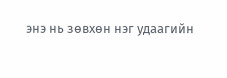энэ нь зөвхөн нэг удаагийн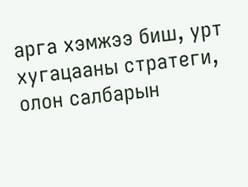арга хэмжээ биш, урт хугацааны стратеги, олон салбарын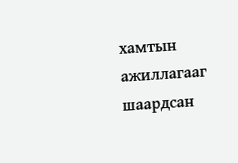хамтын ажиллагааг шаардсан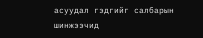асуудал гэдгийг салбарын шинжээчид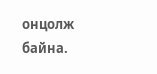онцолж байна.